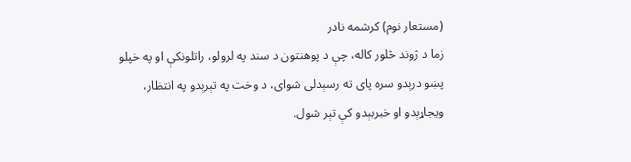(مستعار نوم) کرشمه نادر
زما د ژوند څلور کاله، چې د پوهنتون د سند په لرولو، راتلونکې او په خپلو پښو درېدو سره پای ته رسېدلی شوای، د وخت په تېرېدو په انتظار، ویجاړېدو او خبربېدو کې تېر شول.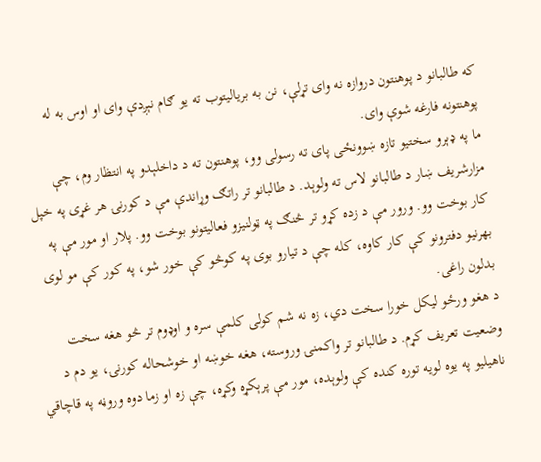که طالبانو د پوهنتون دروازه نه وای تړلې، نن به بریالیتوب ته یو ګام نېږدې وای او اوس به له پوهنتونه فارغه شوې وای.
ما په ډېرو سختیو تازه ښوونځی پای ته رسولی وو، پوهنتون ته د داخلېدو په انتظار وم، چې مزارشریف ښار د طالبانو لاس ته ولوېد. د طالبانو تر راتګ وړاندې مې د کورنۍ هر غړی په خپل کار بوخت وو. ورور مې د زده کړو تر څنګ په ټولنیزو فعالیتونو بوخت وو. پلار او مور مې په بهرنیو دفترونو کې کار کاوه، کله چې د تیارو بوی په کوڅو کې خور شو، په کور کې مو لوی بدلون راغی.
د هغو ورځو لیکل خورا سخت دي، زه نه شم کولی کلمې سره و اوډوم تر څو هغه سخت وضعیت تعریف کړم. د طالبانو تر واکمنۍ وروسته، هغه خوښه او خوشحاله کورنۍ، یو دم د ناهیلیو په یوه لویه توره کنده کې ولوېده، مور مې پرېکړه وکړه، چې زه او زما دوه وروڼه په قاچاقي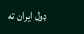ډول ایران ته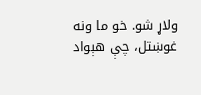ولاړ شو. خو ما ونه غوښتل، چې هېواد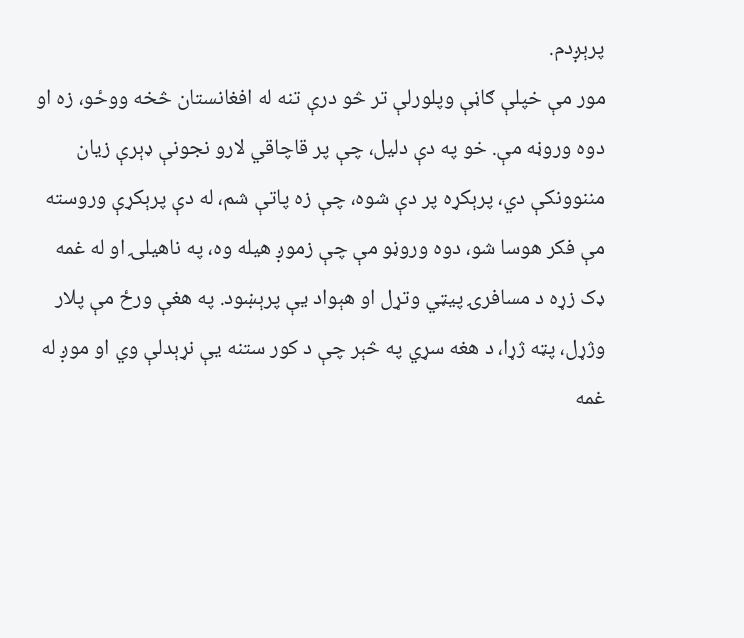پرېږدم.
مور مې خپلې ګاڼې وپلورلې تر څو درې تنه له افغانستان څخه ووځو، زه او دوه وروڼه مې. خو په دې دلیل، چې پر قاچاقي لارو نجونې ډېرې زیان مننوونکې دي، پرېکړه پر دې شوه، چې زه پاتې شم، له دې پرېکړې وروسته مې فکر هوسا شو، دوه وروڼو مې چې زموږ هیله وه، په ناهیلۍ او له غمه ډک زړه د مسافرۍ پیټي وتړل او هېواد یې پرېښود. په هغې ورځ مې پلار وژړل، پټه ژړا، د هغه سړي په څېر چې د کور ستنه یې نړېدلې وي او موږ له غمه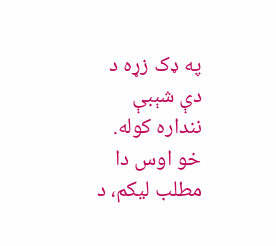په ډک زړه د دې شېبې ننداره کوله.
خو اوس دا مطلب لیکم، د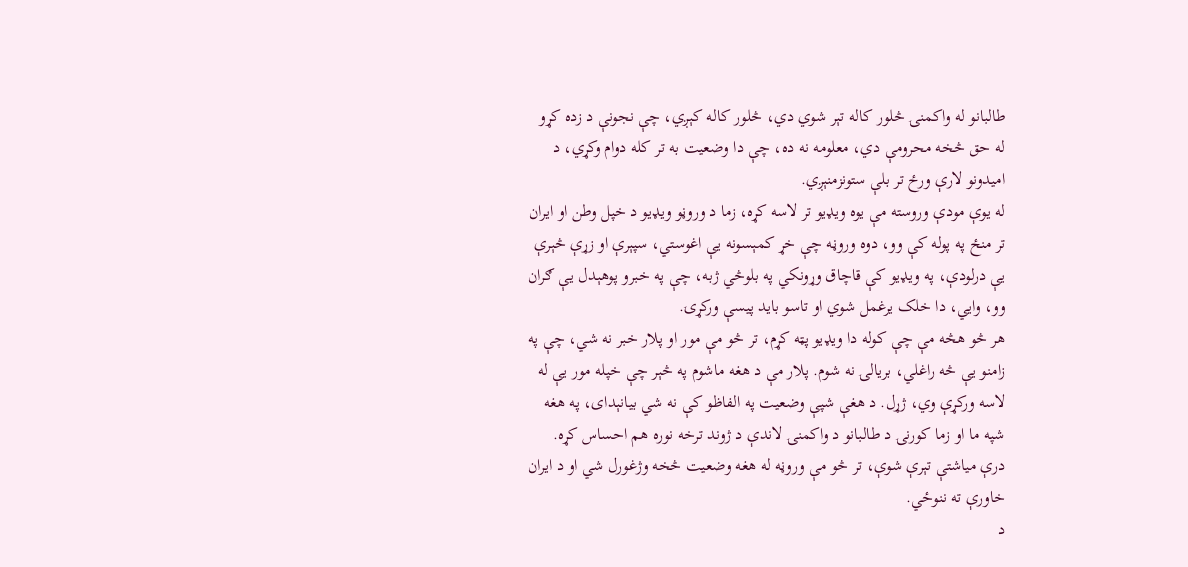طالبانو له واکمنۍ څلور کاله تېر شوي دي، څلور کاله کېږي، چې نجونې د زده کړو له حق څخه محرومې دي، معلومه نه ده، چې دا وضعیت به تر کله دوام وکړي، د امیدونو لارې ورځ تر بلې ستونزمنېږي.
له یوې مودې وروسته مې یوه ویډیو تر لاسه کړه، زما د وروڼو ویډیو د خپل وطن او ایران تر منځ په پوله کې وو، دوه وروڼه چې خړ کمېسونه یې اغوستي، سپېرې او زړې څېرې یې درلودې، په ویډیو کې قاچاق وړونکي په بلوڅي ژبه، چې په خبرو پوهېدل یې ګران وو، وايي، دا خلک یرغمل شوي او تاسو باید پیسې ورکړۍ.
هر څو هڅه مې چې کوله دا ویډیو پټه کړم، تر څو مې مور او پلار خبر نه شي، چې په زامنو یې څه راغلي، بریالۍ نه شوم. پلار مې د هغه ماشوم په څېر چې خپله مور یې له لاسه ورکړې وي، ژړل. د هغې شپې وضعیت په الفاظو کې نه شي بیانېدای، په هغه شپه ما او زما کورنۍ د طالبانو د واکمنۍ لاندې د ژوند ترخه نوره هم احساس کړه. درې میاشتې تېرې شوې، تر څو مې وروڼه له هغه وضعیت څخه وژغورل شي او د ایران خاورې ته ننوځي.
د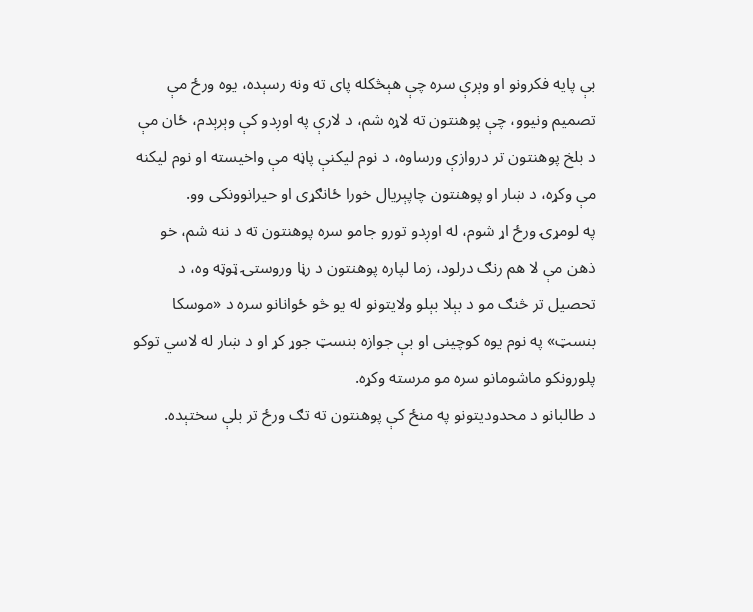بې پایه فکرونو او وېرې سره چې هېڅکله پای ته ونه رسېده، یوه ورځ مې تصمیم ونیوو، چې پوهنتون ته لاړه شم، د لارې په اوږدو کې وېرېدم، ځان مې د بلخ پوهنتون تر دروازې ورساوه، د نوم لیکنې پاڼه مې واخیسته او نوم لیکنه مې وکړه، د ښار او پوهنتون چاپېریال خورا ځانګړی او حیرانوونکی وو.
په لومړۍ ورځ اړ شوم، له اوږدو تورو جامو سره پوهنتون ته د ننه شم، خو ذهن مې لا هم رنګ درلود، زما لپاره پوهنتون د رڼا وروستۍ ټوټه وه، د تحصیل تر څنګ مو د بېلا بېلو ولایتونو له یو څو ځوانانو سره د «موسکا بنسټ» په نوم یوه کوچینی او بې جوازه بنسټ جوړ کړ او د ښار له لاسي توکو پلورونکو ماشومانو سره مو مرسته وکړه.
د طالبانو د محدودیتونو په منځ کې پوهنتون ته تګ ورځ تر بلې سختېده.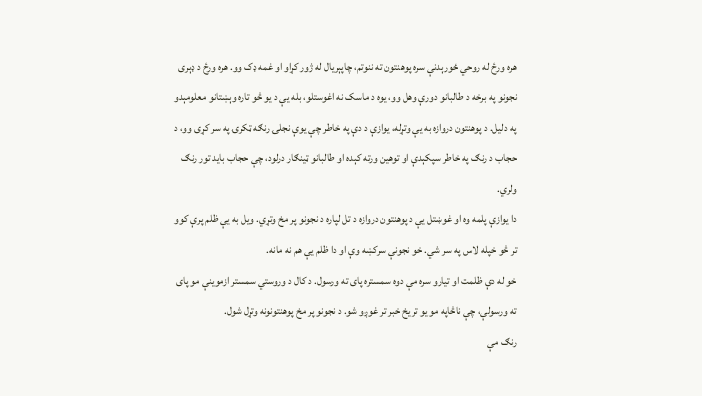هره ورځ له روحي ځورېدنې سره پوهنتون ته ننوتم، چاپېریال له ژور کړاو او غمه ډک وو. هره ورځ د ډېری نجونو په برخه د طالبانو دورې وهل وو، یوه د ماسک نه اغوستلو، بله یې د یو څو تاره وېښتانو معلومېدو په دلیل. د پوهنتون دروازه به یې وتړله، یوازې د دې په خاطر چې یوې نجلۍ رنګه ټکرۍ په سر کړی وو، د حجاب د رنګ په خاطر سپکېدې او توهین ورته کېده او طالبانو ټینګار درلود، چې حجاب باید تور رنګ ولري.
دا یوازې پلمه وه او غوښتل یې د پوهنتون دروازه د تل لپاره د نجونو پر مخ وتړي. ویل به یې ظلم پرې کوو تر څو خپله لاس په سر شي. خو نجونې سرکښه وې او دا ظلم یې هم نه مانه.
خو له دې ظلمت او تیارو سره مې دوه سمستره پای ته ورسول. د کال د وروستي سمستر ازموینې مو پای ته ورسولې، چې ناڅاپه مو یو تریخ خبر تر غوږو شو. د نجونو پر مخ پوهنتونونه وتړل شول.
رنګ مې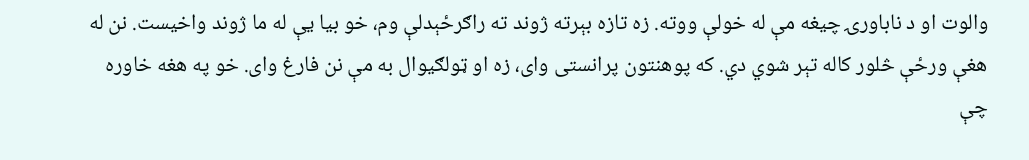والوت او د ناباورۍ چیغه مې له خولې ووته. زه تازه بېرته ژوند ته راګرځېدلې وم، خو بیا یې له ما ژوند واخیست. نن له هغې ورځې څلور کاله تېر شوي دي. که پوهنتون پرانستی وای، زه او ټولګيوال به مې نن فارغ وای. خو په هغه خاوره چې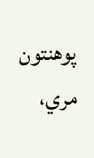پوهنتون مري،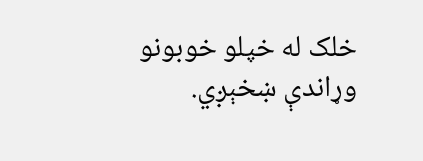خلک له خپلو خوبونو وړاندې ښخېږي.